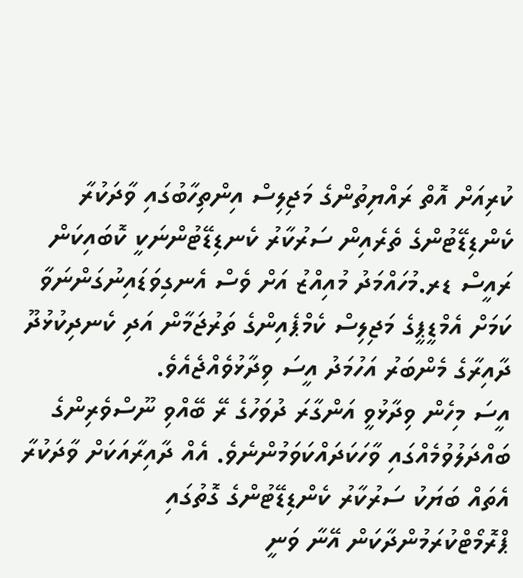ކުރިއަށް އޮތް ރައްޔިތުންގެ މަޖިލިސް އިންތިހާބުގައި ވާދަކުރާ ކެންޑިޑޭޓުންގެ ތެރެއިން ސަރުކާރު ކެނޑިޑޭޓުންނަކީ ކޮބައިކަން ރައީސް ޑރ.މުހައްމަދު މުއިއްޒު އަށް ވެސް އެނގިވަޑައިނުގަންނަވާ ކަމަށް އެމްޑީޕީގެ މަޖިލިސް ކެމްޕެއިންގެ ތަރުޖަމާން އަދި ކެނދިކުޅުދޫ ދާއިރާގެ މެންބަރު އަހުމަދު އީސަ ވިދާޅުވެއްޖެއެވެ.
އީސަ މިހެން ވިދާޅުވީ އަންގާރަ ދުވަހުގެ ރޭ ބޭއްވި ނޫސްވެރިންގެ ބައްދަލުވުމެއްގައި ވާހަކަދައްކަވަމުންނެވެ. އެއް ދާއިރާއަކަށް ވާދަކުރާ އެތައް ބަޔަކު ސަރުކާރު ކެންޑިޑޭޓުންގެ ގޮތުގައި ޕްރޮމޯޓްކުރަމުންދާކަން އޭނާ ވަނީ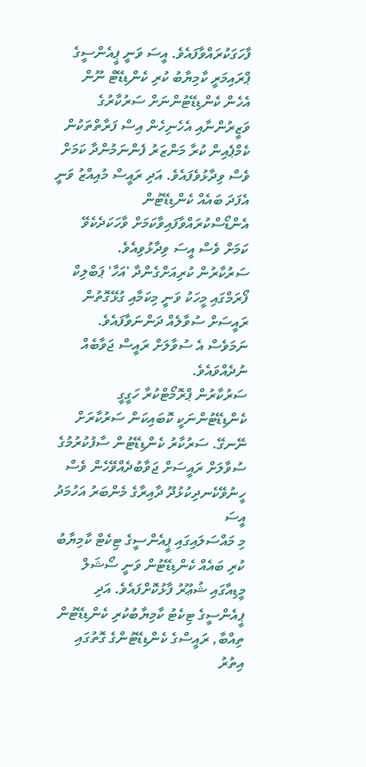ފާހަގަކުރައްވާފައެވެ. އީސަ ވަނީ ޕީއެންސީގެ ޕްރައިމަރީ ކާމިޔާބު ކުރި ކެންޑިޑޭޓް ނޫން އެހެން ކެންޑިޑޭޓުންނަށް ސަރުކާރުގެ ވަޒީރުންނާއި އެހެނިހެން އިސް ފަރާތްތަކުން ކެމްޕެއިން ކުރާ މަންޒަރު ފެންނަމުންދާ ކަމަށް ވެސް ވިދާޅުވެފައެވެ. އަދި ރައީސް މުއިއްޒު ވަނީ އެފަދަ ބައެއް ކެންޑިޑޭޓުން އެންޑޯސްކުރައްވާފައިވާކަމަށް ވާހަކަދެކެވޭ ކަމަށް ވެސް އީސަ ވިދާޅުވިއެވެ.
ސަރުކާރުން ކުރިއަށްގެންދާ 'އަހާ' ޕަބްލިކް ފޯރަމްގައި މީހަކު ވަނީ މިކަމާއި ގުޅޭގޮތުން ރައީސަށް ސުވާލެއް ދަންނަވާފައެވެ. ނަމަވެސް އެ ސުވާލަށް ރައީސް ޖަވާބެއް ނުދެއްވައެވެ.
ސަރުކާރުން ޕްރޮމޯޓްކުރާ ހަގީގީ ކެންޑިޑޭޓުންނަކީ ކޮބައިކަން ސަރުކާރަށް ނޭނގޭ. ސަރުކާރު ކެންޑިޑޭޓުން ސާފުކުރުމުގެ ސުވާލަށް ރައީސަށް ޖަވާބުދެއްވޭހެން ވެސް ހީނުވޭކެނދިކުޅުދޫ ދާއިރާގެ މެންބަރު އަހުމަދު އީސަ
މި މައްސަލައިގައި ޕީއެންސީގެ ޓިކެޓް ކާމިޔާބު ކުރި ބައެއް ކެންޑިޑޭޓުން ވަނީ ސޯޝަލް މީޑިއާގައި ޝުޢޫރު ފާޅުކޮށްފައެވެ. އަދި ޕީއެންސީގެ ޓިކެޓު ކާމިޔާބުކުރި ކެންޑިޑޭޓުން ތިއްބާ, ރައީސްގެ ކެންޑިޑޭޓުންގެ ގޮތުގައި އިތުރު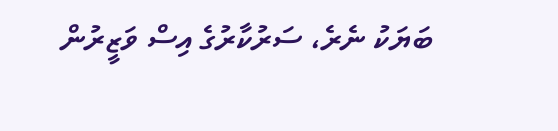ބަޔަކު ނެރެ، ސަރުކާރުގެ އިސް ވަޒީރުން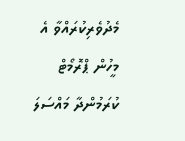މެދުވެރިކުރައްވާ އެ މީހުން ޕްރޮމޯޓް ކުރަމުންދާ މައްސަލަ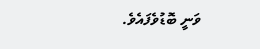ވަނީ ބޮޑުވެފައެވެ.